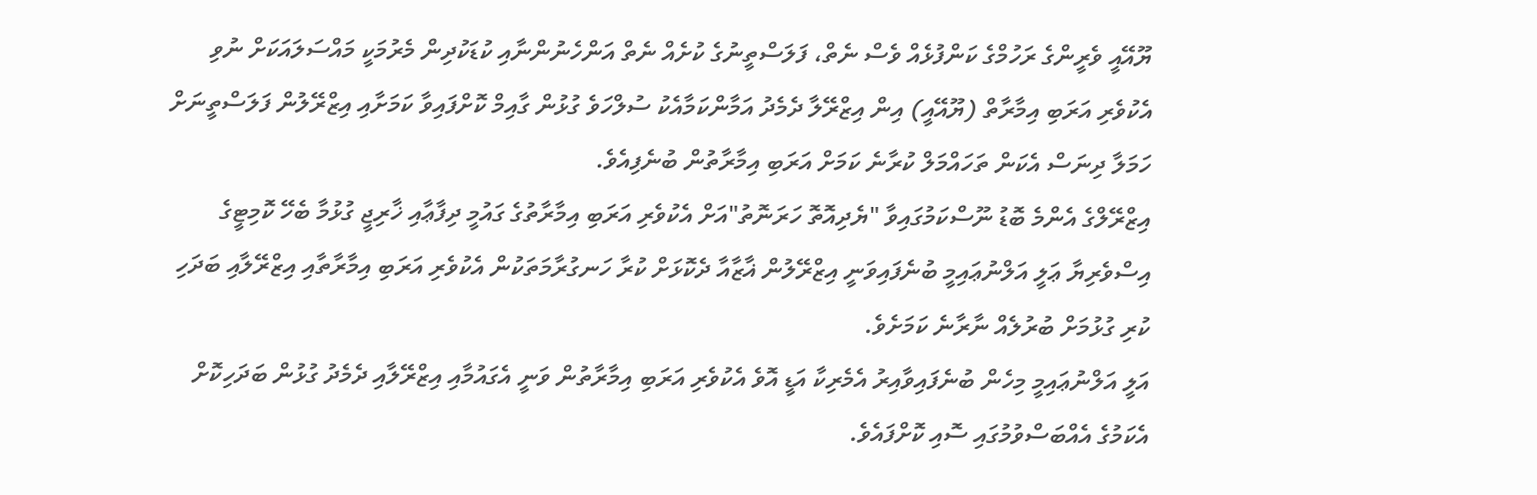ޔޫއޭއީ ވެރީންގެ ރަހުމްގެ ކަންފުޅެއް ވެސް ނެތް، ފަލަސްތީނުގެ ކުށެއް ނެތް އަންހެނުންނާއި ކުޑަކުދިން މެރުމަކީ މައްސަލައަކަށް ނުވި
އެކުވެރި އަރަބި އިމާރާތް (ޔޫއޭއީ) އިން އިޒްރޭލާ ދެމެދު އަމާންކަމާއެކު ސުލްހަވެ ގުޅުން ގާއިމް ކޮށްފައިވާ ކަމަށާއި އިޒްރޭލުން ފަލަސްތީނަށް ހަމަލާ ދިނަސް އެކަން ތަހައްމަލް ކުރާނެ ކަމަށް އަރަބި އިމާރާތުން ބުނެފިއެވެ.
އިޒްރޭލްގެ އެންމެ ބޮޑު ނޫސްކަމުގައިވާ "ޔެދިއޮތޮ ހަރަނޮތު"އަށް އެކުވެރި އަރަބި އިމާރާތުގެ ގައުމީ ދިފާޢާއި ޚާރިޖީ ގުޅުމާ ބެހޭ ކޮމިޓީގެ އިސްވެރިޔާ ޢަލީ އަލްނުޢައިމީ ބުނެފައިވަނީ އިޒްރޭލުން ޣާޒާއާ ދެކޮޅަށް ކުރާ ހަނގުރާމަތަކުން އެކުވެރި އަރަބި އިމާރާތާއި އިޒްރޭލާއި ބަދަހި ކުރި ގުޅުމަށް ބުރުލެއް ނާރާނެ ކަމަށެވެ.
އަލީ އަލްނުޢައިމީ މިހެން ބުނެފައިވާއިރު އެމެރިކާ އަޑީ އޮވެ އެކުވެރި އަރަބި އިމާރާތުން ވަނީ އެގައުމާއި އިޒްރޭލާއި ދެމެދު ގުޅުން ބަދަހިކޮށް އެކަމުގެ އެއްބަސްވުމުގައި ސޮއި ކޮށްފައެވެ.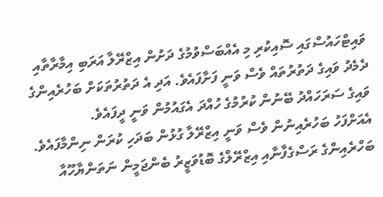ވައިޓްހައުސްގައި ސޮއިކުރި މި އެއްބަސްވުމުގެ ދަށުން އިޒްރޭލާ އަރަބި އިމާރާތާއި ދެމެދު ވައިގެ ދަތުރުތައް ވެސް ވަނީ ފަށާފައެވެ. އަދި އެ ދަތުރުތަކަށް ބަހުރެއިންގެ ވައިގެ ސަރަހައްދު ބޭނުން ކުރުމުގެ ހުއްދަ އެގައުމުން ވަނީ ދީފައެވެ.
އެއަށްފަހު ބަހުރެއިނުން ވެސް ވަނީ އިޒްރޭލާ ގުޅުން ބަދަހި ކުރަން ނިންމާފައެވެ. ބަހްރެއިންގެ ރަސްގެފާނާއި އިޒްރޭލްގެ ބޮޑުވަޒީރު ބެންޖަމީން ނަތަންޔާހޫއާ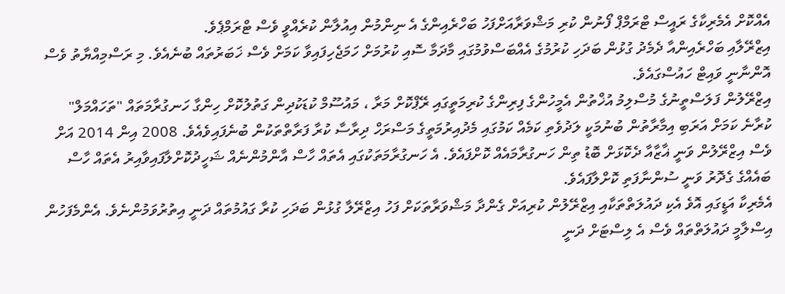އެއްކޮށް އެމެރިކާގެ ރައީސް ޓްރަމްޕް ފޯނުން ކުރި މަޝްވަރާއަށްފަހު ބަހްރެއިންގެ އެ ނިންމުން އިއުލާން ކުރެއްވީ ވެސް ޓްރަމްޕެވެ.
އިޒްރޭލާއި ބަހްރެއިންއާ ދެމެދު ގުޅުން ބަދަހި ކުރުމުގެ އެއްބަސްވުމުގައި މާދަމާ ސޮއި ކުރުމަށް ހަމަޖެހިފައިވާ ކަމަށް ވެސް ޚަބަރުތައް ބުނެއެވެ. މި ރަސްމިއްޔާތު ވެސް އޮންނާނީ ވައިޓް ހައުސްގައެވެ.
އިޒްރޭލުން ފަލަސްތީނުގެ މުސްލިމު އުޚްތުން އެމީހުންގެ ފިރިންގެ ކުރިމަތީގައި ރޭޕްކޮށް މަރާ ، މައުސޫމް ކުޑަކުދިން ގަތުލުކޮށް ހިންގާ ހަނގުރާމަތައް "ތަހައްމަލް" ކުރާނެ ކަމަށް އަރަބި އިމާރާތުން ބުނުމަކީ ލަދުވެތި ކަމެއް ކަމުގައި މެދުއިރުމަތީގެ މަސްރަހް ދިރާސާ ކުރާ ފަރާތްތަކުން ބުނެފައިވެއެވެ. 2008 އިން 2014 އަށް ވެސް އިޒްރޭލުން ވަނީ ޣާޒާއާ ދެކޮޅަށް ބޮޑު ތިން ހަނގުރާމައެއް ކޮށްފައެވެ. އެ ހަނގުރާމަތަކުގައި އެތައް ހާސް އާންމުންނެއް ޝަހީދުކޮށްލާފައިވާއިރު އެތައް ހާސް ބައެއްގެ ގެދޮރު ވަނީ ސުންނާފަތި ކޮށްލާފައެވެ.
އެމެރިކާ އަޑީގައި އޮވެ އެކި ދައުލަތްތަކާއި އިޒްރޭލުން ކުރިއަށް ގެންދާ މަޝްވަރާތަކަށް ފަހު އިޒްރޭލާ ގުޅުން ބަދަހި ކުރާ ގައުމުތައް ދަނީ އިތުރުވަމުންނެވެ. އެންމެފަހުން އިސްލާމީ ދައުލަތްތައް ވެސް އެ ލިސްޓަށް ދަނީ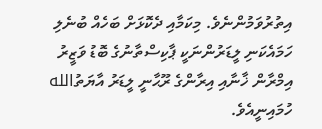އިތުރުވަމުންނެވެ. މިކަމާއި ދެކޮޅަށް ބަހެއް ބުނެލި ހަމައެކަނި ލީޑަރުންނަކީ ޕާކިސްތާނުގެ ބޮޑު ވަޒީރު އިމްރާން ޚާނާއި އިރާންގެ ރޫޙާނީ ލީޑަރު އާޔަތުالله ހުމައިނީއެވެ.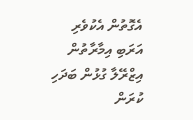އެގޮތުން އެކުވެރި އަރަބި އިމާރާތުން އިޒްރޭލާ ގުޅުން ބަދަހި ކުރަން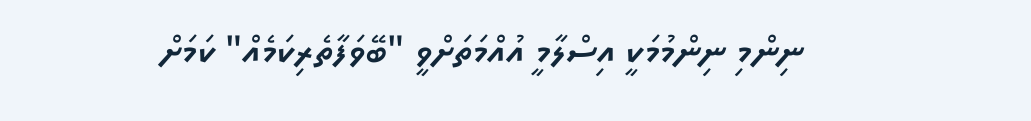ނިންމި ނިންމުމަކީ އިސްލާމީ އުއްމަތަށްވީ "ބޭވަފާތެރިކަމެއް" ކަމަށް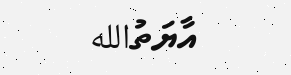އާޔަތުالله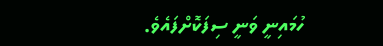ހުމައިނީ ވަނީ ސިފަކޮށްފައެވެ.